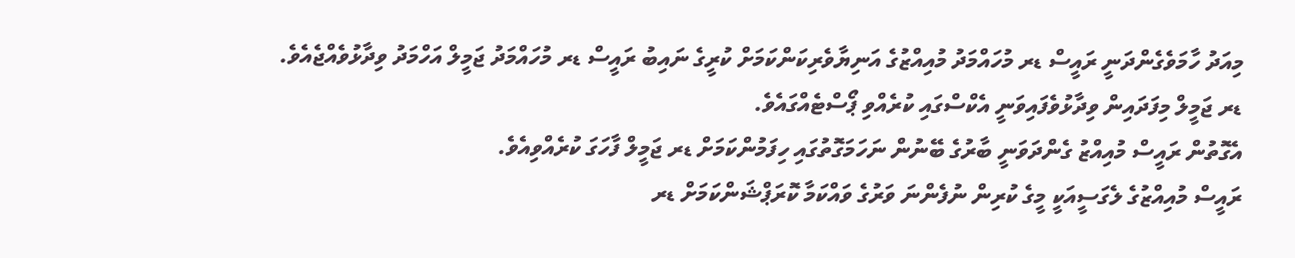މިއަދު ހާމަވެގެންދަނީ ރައީސް ޑރ މުހައްމަދު މުއިއްޒުގެ އަނިޔާވެރިކަންކަމަށް ކުރީގެ ނައިބު ރައީސް ޑރ މުހައްމަދު ޖަމީލް އަހްމަދު ވިދާޅުވެއްޖެއެވެ.
ޑރ ޖަމީލް މިފަދައިން ވިދާޅުވެފައިވަނީ އެކްސްގައި ކުރެއްވި ޕޯސްޓެއްގައެވެ.
އެގޮތުން ރައީސް މުއިއްޒު ގެންދަވަނީ ބާރުގެ ބޭނުން ނަހަމަގޮތުގައި ހިފަމުންކަމަށް ޑރ ޖަމީލް ފާހަގަ ކުރެއްވިއެވެ.
ރައީސް މުއިއްޒުގެ ލެގަސީއަކީ މީގެ ކުރިން ނުފެންނަ ވަރުގެ ވައްކަމާ ކޮރަޕްޝަންކަމަށް ޑރ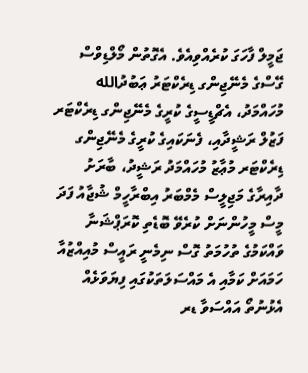ޖަމީލް ފާހަގަ ކުރެއްވިއެވެ. އެގޮތުން މޯލްޑިވްސް ގޭސްގެ މެނޭޖިންގ ޑިރެކްޓަރު ޢަބުދުالله މުހައްމަދު، އެޗްޑީސީގެ ކުރީގެ މެނޭޖިންގ ޑިރެކްޓަރ ފަޒުލް ރަޝީދާއި، ފެނަކައިގެ ކުރީގެ މެނޭޖިންގ ޑިރެކްޓަރ މުޢާޒު މުހައްމަދު ރަޝީދު، ބާރަށު ދާއިރާގެ މަޖިލީސް މެމްބަރު އިބްރާހީމް ޝުޖާއު ފަދަ މީސް މީހުންނަށް ކުރެވޭ ބޮޑެތި ކޮރަޕްޝަނާ ވައްކަމުގެ ތުހުމަތު ގޮސް ނިމެނީ ރައީސް މުއިއްޒުއާ ހަމައަށް ކަމާއި އެ މައްސަލަތަކުގައި ފިޔަވަޅެއް އެޅުނުތޯ އައްސަވާ ޑރ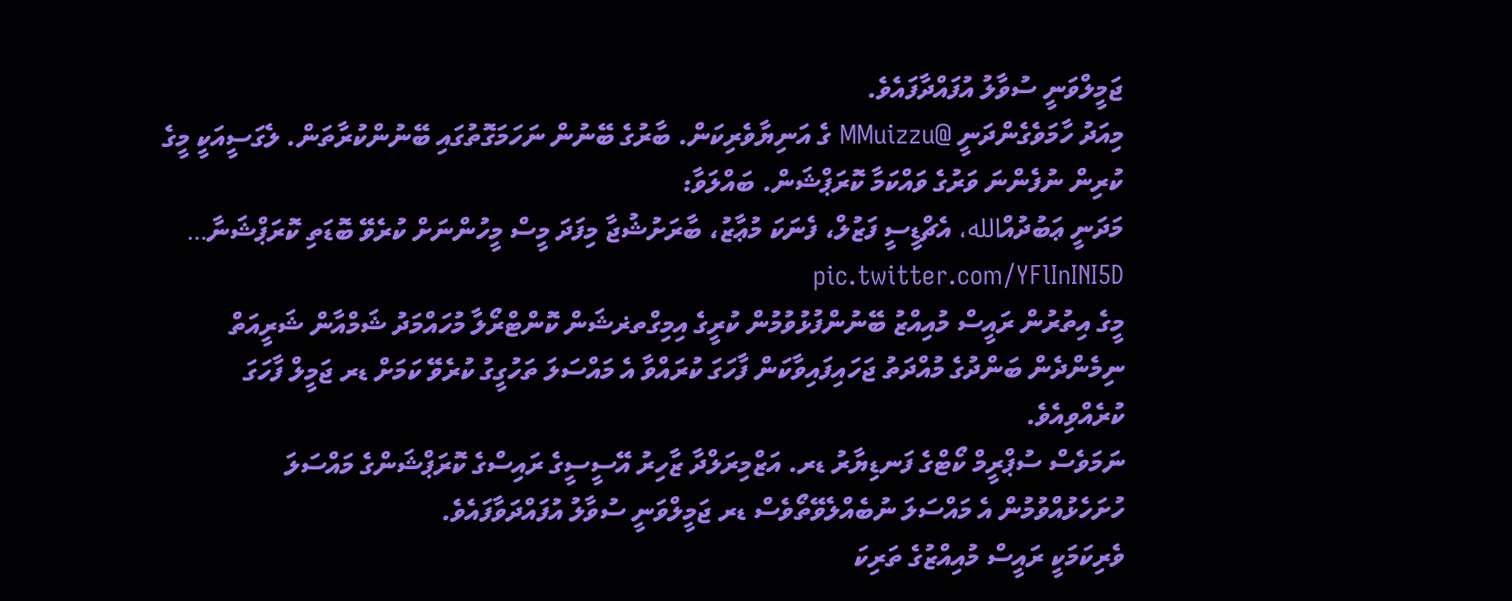ޖަމީލްވަނީ ސުވާލު އުފައްދާފައެވެ.
މިއަދު ހާމަވެގެންދަނީ @MMuizzu ގެ އަނިޔާވެރިކަން. ބާރުގެ ބޭނުން ނަހަމަގޮތުގައި ބޭނުންކުރާތަން. ލެގަސީއަކީ މީގެ ކުރިން ނުފެންނަ ވަރުގެ ވައްކަމާ ކޮރަޕްޝަން. ބައްލަވާ:
މަދަނީ ޢަބުދުއްالله، އެޗްޑީސީ ފަޒުލް، ފެނަކަ މުޢާޒު، ބާރަށުޝުޖާ މިފަދަ މީސް މީހުންނަށް ކުރެވޭ ބޮޑަތި ކޮރަޕްޝަނާ… pic.twitter.com/YFlInINI5D
މީގެ އިތުރުން ރައީސް މުއިއްޒު ބޭނުންފުޅުވުމުން ކުރީގެ އިމިގްތޜޝަން ކޮންޓްރޯލާ މުހައްމަދު ޝަމްއާން ޝަރީއަތް ނިމެންދެން ބަންދުގެ މުއްދަތު ޖަހައިފައިވާކަން ފާހަގަ ކުރައްވާ އެ މައްސަލަ ތަހުގީގު ކުރެވޭ ކަމަށް ޑރ ޖަމީލް ފާހަގަ ކުރެއްވިއެވެ.
ނަމަވެސް ސުޕްރީމް ކޯޓްގެ ފަނޑިޔާރު ޑރ. އަޒްމިރަލްދާ ޒާހިރު އޭސީސީގެ ރައިސްގެ ކޮރަޕްޝަންގެ މައްސަލަ ހުށަހެޅުއްވުމުން އެ މައްސަލަ ނުބެއްލެވޭތޯވެސް ޑރ ޖަމީލްވަނީ ސުވާލު އުފައްދަވާފައެވެ.
ވެރިކަމަކީ ރައީސް މުއިއްޒުގެ ތަރިކަ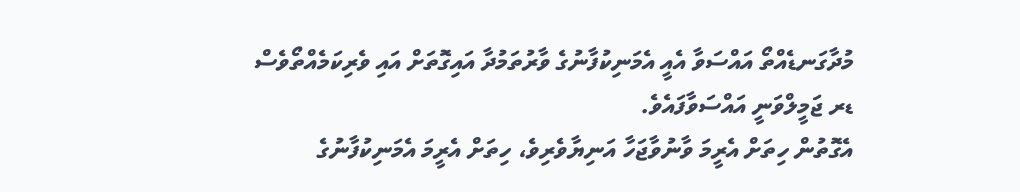މުދާގަނޑެއްތޯ އައްސަވާ އެއީ އެމަނިކުފާނުގެ ވާރުތަމުދާ އައިގޮތަށް އައި ވެރިކަމެއްތޯވެސް ޑރ ޖަމީލްވަނީ އައްސަވާފައެވެ.
އެގޮތުން ހިތަށް އެރީމަ ވާނުވާޖަހާ އަނިޔާވެރިވެ، ހިތަށް އެރީމަ އެމަނިކުފާނުގެ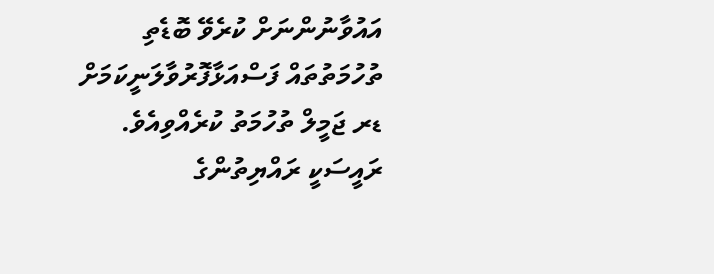އައުވާނުންނަށް ކުރެވޭ ބޮޑެތި ތުހުމަތުތައް ފަސްއަޅާފޮރުވާލަނީކަމަށް ޑރ ޖަމީލް ތުހުމަތު ކުރެއްވިއެވެ.
ރައީސަކީ ރައްޔިތުންގެ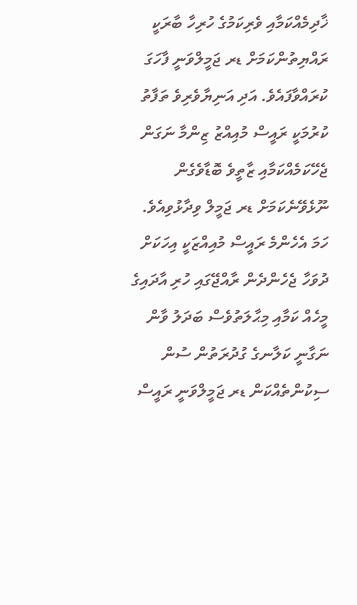ޚާދިމެއްކަމާއި ވެރިކަމުގެ ހުރިހާ ބާރަކީ ރައްޔިތުންކަމަށް ޑރ ޖަމީލްވަނީ ފާހަގަ ކުރައްވާފައެވެ. އަދި އަނިޔާވެރިވެ ތަފާތު ކުރުމަކީ ރައީސް މުއިއްޒު ޒިންމާ ނަގަން ޖެހޭކަމެއްކަމާއި ޒާތީވެ ބޮޑާވެގެން ނޫޅެވޭނެކަމަށް ޑރ ޖަމީލް ވިދާޅުވިއެވެ.
ހަމަ އެހެންމެ ރައީސް މުއިއްޒަކީ އިހަކަށް ދުވަހާ ޖެހެންދެން ރާއްޖޭގައި ހުރި އާދައިގެ މީހެއް ކަމާއި މިޙާލަތުވެސް ބަދަލު ވާން ނަގާނީ ކަލާނގެ ގުދުރަތުން ސުން ސިކުންތެއްކަން ޑރ ޖަމީލްވަނީ ރައީސް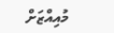މުއިއްޒަށް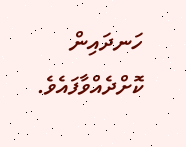ހަނދައިން ކޮށްދެއްވާފައެވެ.